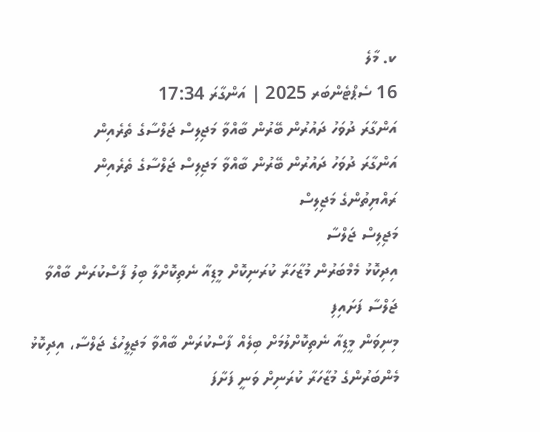ކ. މާލެ
16 ސެޕްޓެންބަރ 2025 | އަންގާރަ 17:34
އަންގާރަ ދުވަހު ދައުރުން ބޭރުން ބާއްވާ މަޖިލިސް ޖަލްސާގެ ތެރެއިން
އަންގާރަ ދުވަހު ދައުރުން ބޭރުން ބާއްވާ މަޖިލިސް ޖަލްސާގެ ތެރެއިން
ރައްޔިތުންގެ މަޖިލިސް
މަޖިލިސް ޖަލްސާ
އިދިކޮޅު މެމްބަރުން މުޒާހަރާ ކުރަނިކޮށް މީޑިއާ ނެތިކޮށްލާ ބިލު ފާސްކުރަން ބާއްވާ ޖަލްސާ ފަށައިފި
މިނިވަން މީޑިއާ ނެތިކޮށްލުމަށް ބިލެއް ފާސްކުރަން ބާއްވާ މަޖިލީހުގެ ޖަލްސާ، އިދިކޮޅު މެންބަރުންގެ މުޒާހަރާ ކުރަނިށް ވަނީ ފަށާފަ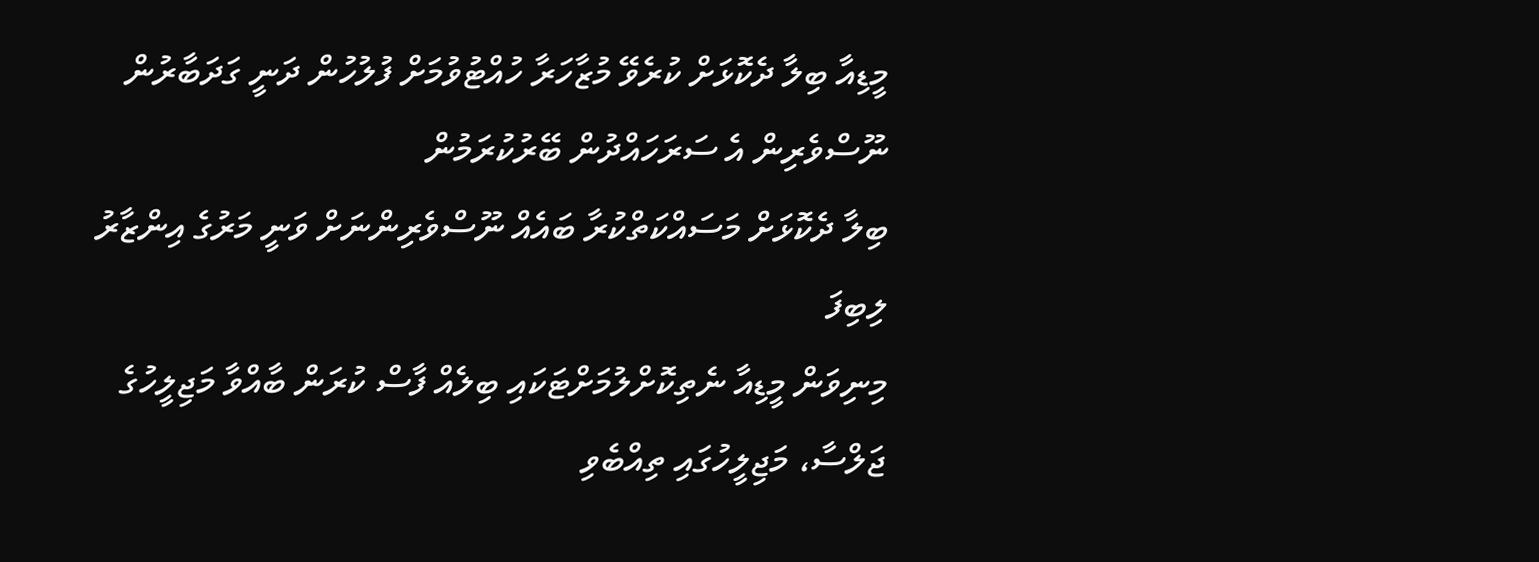މީޑިއާ ބިލާ ދެކޮޅަށް ކުރެވޭ މުޒާހަރާ ހުއްޓުވުމަށް ފުލުހުން ދަނީ ގަދަބާރުން ނޫސްވެރިން އެ ސަރަހައްދުން ބޭރުކުރަމުން
ބިލާ ދެކޮޅަށް މަސައްކަތްކުރާ ބައެއް ނޫސްވެރިންނަށް ވަނީ މަރުގެ އިންޒާރު ލިބިފަ
މިނިވަން މީޑިއާ ނެތިކޮށްލުމަށްޓަކައި ބިލެއް ފާސް ކުރަން ބާއްވާ މަޖިލީހުގެ ޖަލްސާ، މަޖިލީހުގައި ތިއްބެވި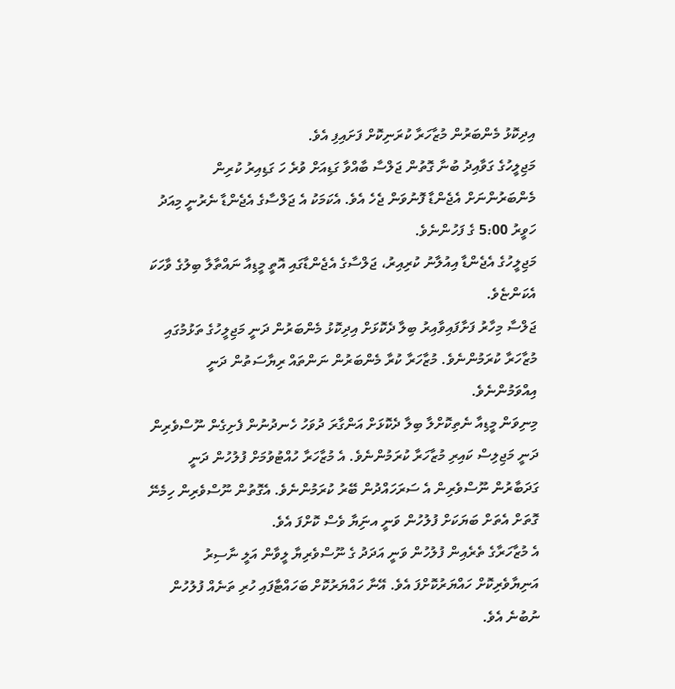އިދިކޮޅު މެންބަރުން މުޒާހަރާ ކުރަނިކޮށް ފަށައިފި އެވެ.
މަޖިލީހުގެ ގަވާއިދު ބުނާ ގޮތުން ޖަލްސާ ބާއްވާ ގަޑިއަށް ވުރެ ހަ ގަޑިއިރު ކުރިން މެންބަރުންނަށް އެޖެންޑާ ފޮނުވަން ޖެހެ އެވެ. އެކަމަކު އެ ޖަލްސާގެ އެޖެންޑާ ނެރުނީ މިއަދު ހަވީރު 5:00 ގެ ފަހުންނެވެ.
މަޖިލީހުގެ އެޖެންޑާ އިއުލާނު ކުރިއިރު، ޖަލްސާގެ އެޖެންޑާގައި އޮތީ މީޑިއާ ނައްތާލާ ބިލުގެ ވާހަކަ އެކަންޏެވެ.
ޖަލްސާ މިހާރު ފަށާފައިވާއިރު ބިލާ ދެކޮޅަށް އިދިކޮޅު މެންބަރުން ދަނީ މަޖިލީހުގެ ތަޅުމުގައި މުޒާހަރާ ކުރަމުންނެވެ. މުޒާހަރާ ކުރާ މެންބަރުން ނަންތައް ރިޔާސަތުން ދަނީ އިއްވަމުންނެވެ.
މިނިވަން މީޑިއާ ނެތިކޮށްލާ ބިލާ ދެކޮޅަށް އަންގާރަ ދުވަހު ހެނދުނުން ފެށިގެން ނޫސްވެރިން ދަނީ މަޖިލިސް ކައިރި މުޒާހަރާ ކުރަމުންނެވެ. އެ މުޒާހަރާ ހުއްޓުވުމަށް ފުލުހުން ދަނީ ގަދަބާރުން ނޫސްވެރިން އެ ސަރަހައްދުން ބޭރު ކުރަމުންނެވެ. އެގޮތުން ނޫސްވެރިން ހިމެނޭ ގޮތަށް އެތަށް ބަޔަކަށް ފުލުހުން ވަނީ އނަިޔާ ވެސް ކޮށްފަ އެވެ.
އެ މުޒާހަރާގެ ތެރެއިން ފުލުހުން ވަނީ އަދަދު ގެ ނޫސްވެރިޔާ ލީވާން އަލީ ނާސިރު އަނިޔާވެރިކޮށް ހައްޔަރުކޮށްފަ އެވެ. އޭނާ ހައްޔަރުކޮށް ބަހައްޓާފައި ހުރި ތަނެއް ފުލުހުން ނުބުނެ އެވެ.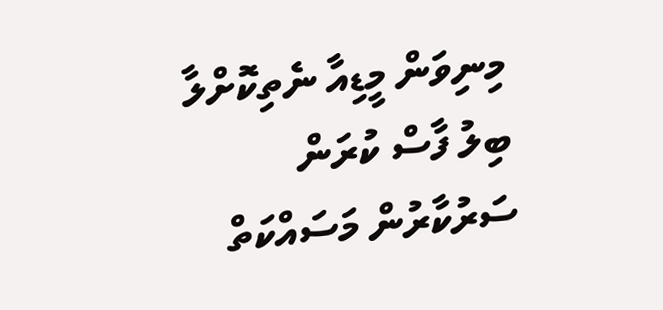މިނިވަން މީޑިއާ ނެތިކޮށްލާ ބިލު ފާސް ކުރަން ސަރުކާރުން މަސައްކަތް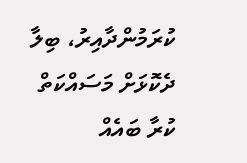ކުރަމުންދާއިރު، ބިލާ ދެކޮޅަށް މަސައްކަތް ކުރާ ބައެއް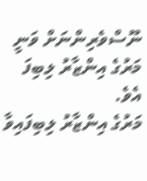ނޫސްވެރިންނަށް ވަނީ މަރުގެ އިންޒާރު ލިބިފަ އެވެ.
މަރުގެ އިންޒާރު ލިބިފައިވާ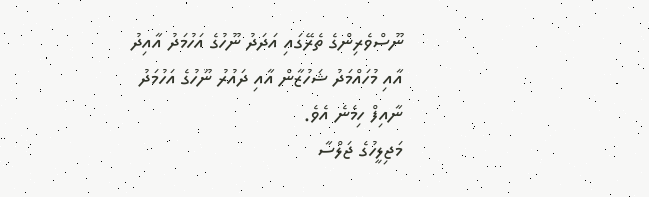ނޫސްވެރިންގެ ތެރޭގައި އަދަދު ނޫހުގެ އަހުމަދު އާއިދު އާއި މުހައްމަދު ޝަހުޒާން އާއި ދައުރު ނޫހުގެ އަހުމަދު ނާއިފް ހިމެނެ އެވެ.
މަޖިލީހުގެ ޖަލްސާ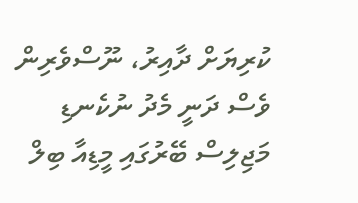ކުރިޔަށް ދާއިރު، ނޫސްވެރިން ވެސް ދަނީ މެދު ނުކެނޑި މަޖިލިސް ބޭރުގައި މީޑިއާ ބިލް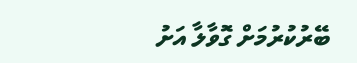ބޭރުކުރުމަށް ގޮވާލާ އަށު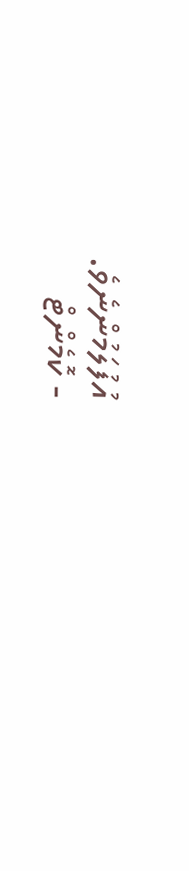އުފުލަމުންނެވެ.
- ކޮމެންޓް